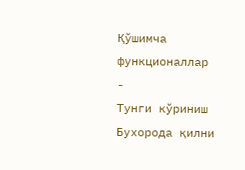Қўшимча функционаллар
-
Тунги кўриниш
Бухорода қилни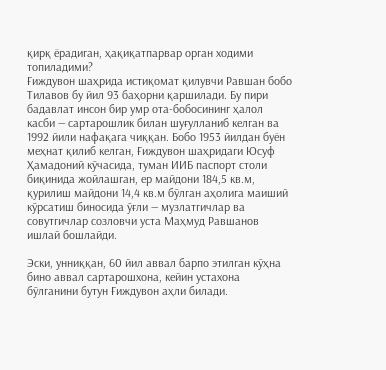қирқ ёрадиган, ҳақиқатпарвар орган ходими топиладими?
Ғиждувон шаҳрида истиқомат қилувчи Равшан бобо Тилавов бу йил 93 баҳорни қаршилади. Бу пири бадавлат инсон бир умр ота-бобосининг ҳалол касби — сартарошлик билан шуғулланиб келган ва 1992 йили нафақага чиққан. Бобо 1953 йилдан буён меҳнат қилиб келган, Ғиждувон шаҳридаги Юсуф Ҳамадоний кўчасида, туман ИИБ паспорт столи биқинида жойлашган, ер майдони 184,5 кв.м, қурилиш майдони 14,4 кв.м бўлган аҳолига маиший кўрсатиш биносида ўғли — музлатгичлар ва совутгичлар созловчи уста Маҳмуд Равшанов ишлай бошлайди.

Эски, унниққан, 60 йил аввал барпо этилган кўҳна бино аввал сартарошхона, кейин устахона бўлганини бутун Ғиждувон аҳли билади.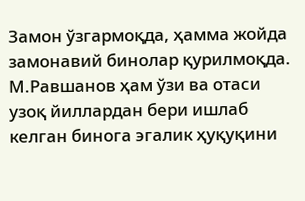Замон ўзгармоқда, ҳамма жойда замонавий бинолар қурилмоқда. М.Равшанов ҳам ўзи ва отаси узоқ йиллардан бери ишлаб келган бинога эгалик ҳуқуқини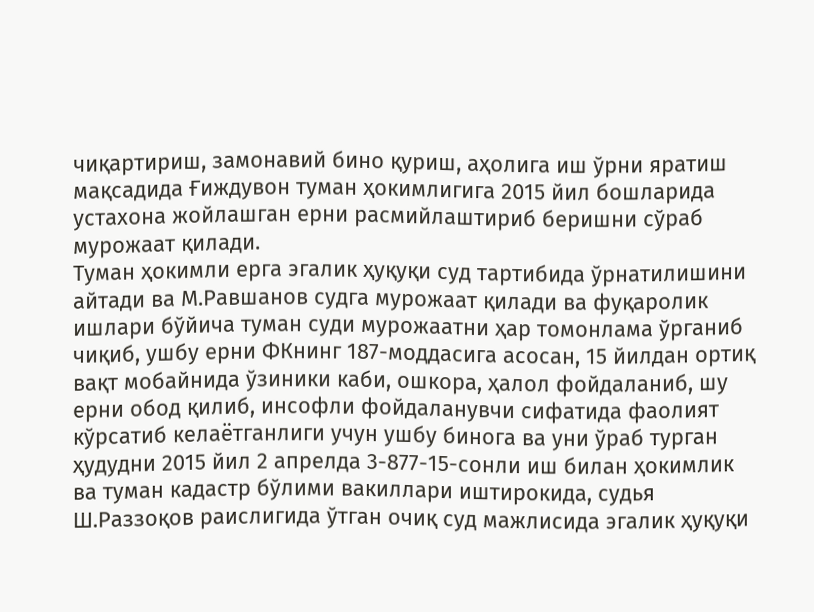чиқартириш, замонавий бино қуриш, аҳолига иш ўрни яратиш мақсадида Ғиждувон туман ҳокимлигига 2015 йил бошларида устахона жойлашган ерни расмийлаштириб беришни сўраб мурожаат қилади.
Туман ҳокимли ерга эгалик ҳуқуқи суд тартибида ўрнатилишини айтади ва М.Равшанов судга мурожаат қилади ва фуқаролик ишлари бўйича туман суди мурожаатни ҳар томонлама ўрганиб чиқиб, ушбу ерни ФКнинг 187-моддасига асосан, 15 йилдан ортиқ вақт мобайнида ўзиники каби, ошкора, ҳалол фойдаланиб, шу ерни обод қилиб, инсофли фойдаланувчи сифатида фаолият кўрсатиб келаётганлиги учун ушбу бинога ва уни ўраб турган ҳудудни 2015 йил 2 апрелда 3-877-15-сонли иш билан ҳокимлик ва туман кадастр бўлими вакиллари иштирокида, судья Ш.Раззоқов раислигида ўтган очиқ суд мажлисида эгалик ҳуқуқи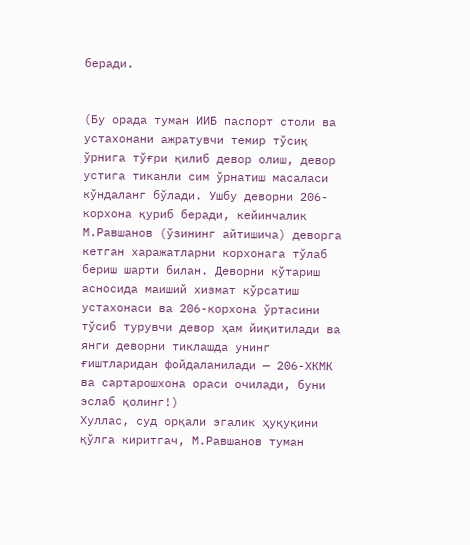беради.


(Бу орада туман ИИБ паспорт столи ва устахонани ажратувчи темир тўсиқ ўрнига тўғри қилиб девор олиш, девор устига тиканли сим ўрнатиш масаласи кўндаланг бўлади. Ушбу деворни 206-корхона қуриб беради, кейинчалик М.Равшанов (ўзининг айтишича) деворга кетган харажатларни корхонага тўлаб бериш шарти билан. Деворни кўтариш асносида маиший хизмат кўрсатиш устахонаси ва 206-корхона ўртасини тўсиб турувчи девор ҳам йиқитилади ва янги деворни тиклашда унинг ғиштларидан фойдаланилади — 206-ХКМК ва сартарошхона ораси очилади, буни эслаб қолинг!)
Хуллас, суд орқали эгалик ҳуқуқини қўлга киритгач, М.Равшанов туман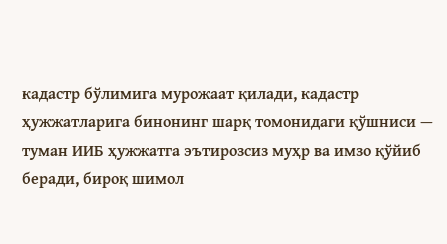кадастр бўлимига мурожаат қилади, кадастр ҳужжатларига бинонинг шарқ томонидаги қўшниси — туман ИИБ ҳужжатга эътирозсиз муҳр ва имзо қўйиб беради, бироқ шимол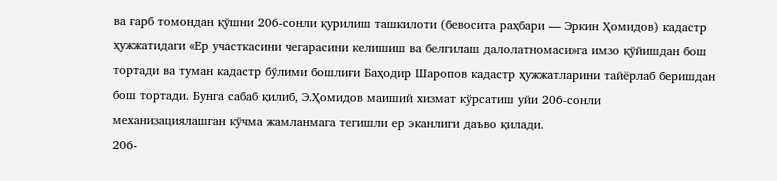ва ғарб томондан қўшни 206-сонли қурилиш ташкилоти (бевосита раҳбари — Эркин Ҳомидов) кадастр ҳужжатидаги «Ер участкасини чегарасини келишиш ва белгилаш далолатномаси»га имзо қўйишдан бош тортади ва туман кадастр бўлими бошлиғи Баҳодир Шаропов кадастр ҳужжатларини тайёрлаб беришдан бош тортади. Бунга сабаб қилиб, Э.Ҳомидов маиший хизмат кўрсатиш уйи 206-сонли механизациялашган кўчма жамланмага тегишли ер эканлиги даъво қилади.
206-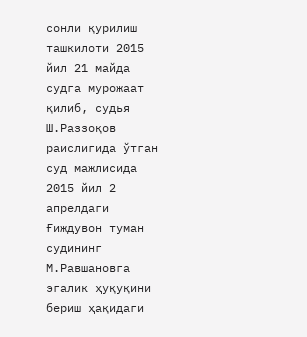сонли қурилиш ташкилоти 2015 йил 21 майда судга мурожаат қилиб, судья Ш.Раззоқов раислигида ўтган суд мажлисида 2015 йил 2 апрелдаги Ғиждувон туман судининг М.Равшановга эгалик ҳуқуқини бериш ҳақидаги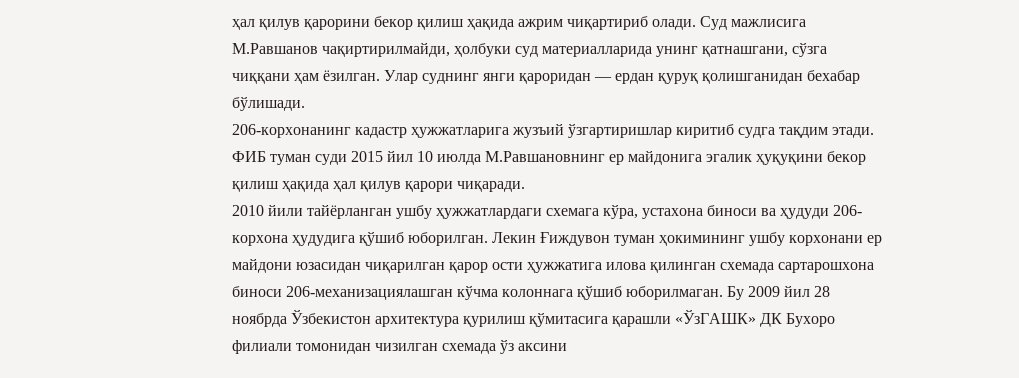ҳал қилув қарорини бекор қилиш ҳақида ажрим чиқартириб олади. Суд мажлисига М.Равшанов чақиртирилмайди, ҳолбуки суд материалларида унинг қатнашгани, сўзга чиққани ҳам ёзилган. Улар суднинг янги қароридан — ердан қуруқ қолишганидан бехабар бўлишади.
206-корхонанинг кадастр ҳужжатларига жузъий ўзгартиришлар киритиб судга тақдим этади. ФИБ туман суди 2015 йил 10 июлда М.Равшановнинг ер майдонига эгалик ҳуқуқини бекор қилиш ҳақида ҳал қилув қарори чиқаради.
2010 йили тайёрланган ушбу ҳужжатлардаги схемага кўра, устахона биноси ва ҳудуди 206-корхона ҳудудига қўшиб юборилган. Лекин Ғиждувон туман ҳокимининг ушбу корхонани ер майдони юзасидан чиқарилган қарор ости ҳужжатига илова қилинган схемада сартарошхона биноси 206-механизациялашган кўчма колоннага қўшиб юборилмаган. Бу 2009 йил 28 ноябрда Ўзбекистон архитектура қурилиш қўмитасига қарашли «ЎзГАШК» ДК Бухоро филиали томонидан чизилган схемада ўз аксини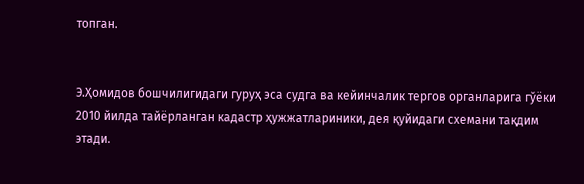топган.


Э.Ҳомидов бошчилигидаги гуруҳ эса судга ва кейинчалик тергов органларига гўёки 2010 йилда тайёрланган кадастр ҳужжатлариники, дея қуйидаги схемани тақдим этади.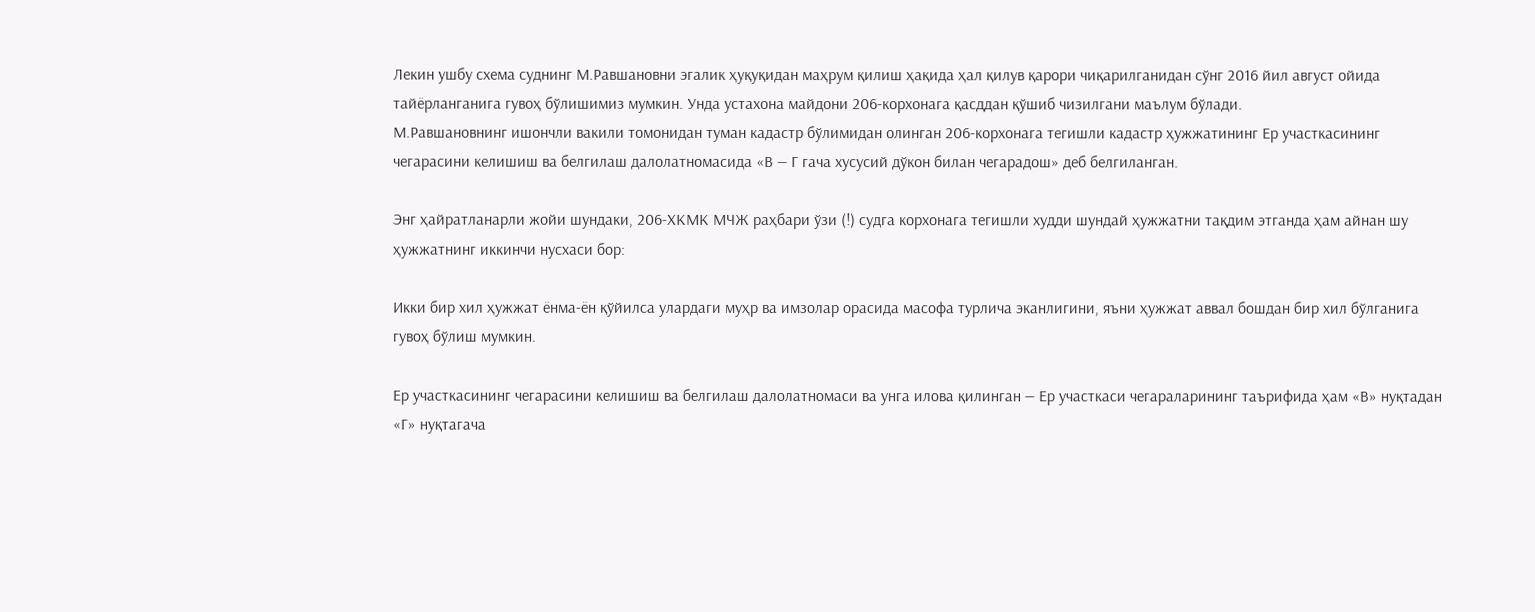Лекин ушбу схема суднинг М.Равшановни эгалик ҳуқуқидан маҳрум қилиш ҳақида ҳал қилув қарори чиқарилганидан сўнг 2016 йил август ойида тайёрланганига гувоҳ бўлишимиз мумкин. Унда устахона майдони 206-корхонага қасддан қўшиб чизилгани маълум бўлади.
М.Равшановнинг ишончли вакили томонидан туман кадастр бўлимидан олинган 206-корхонага тегишли кадастр ҳужжатининг Ер участкасининг чегарасини келишиш ва белгилаш далолатномасида «В — Г гача хусусий дўкон билан чегарадош» деб белгиланган.

Энг ҳайратланарли жойи шундаки, 206-ХКМК МЧЖ раҳбари ўзи (!) судга корхонага тегишли худди шундай ҳужжатни тақдим этганда ҳам айнан шу ҳужжатнинг иккинчи нусхаси бор:

Икки бир хил ҳужжат ёнма-ён қўйилса улардаги муҳр ва имзолар орасида масофа турлича эканлигини, яъни ҳужжат аввал бошдан бир хил бўлганига гувоҳ бўлиш мумкин.

Ер участкасининг чегарасини келишиш ва белгилаш далолатномаси ва унга илова қилинган — Ер участкаси чегараларининг таърифида ҳам «В» нуқтадан «Г» нуқтагача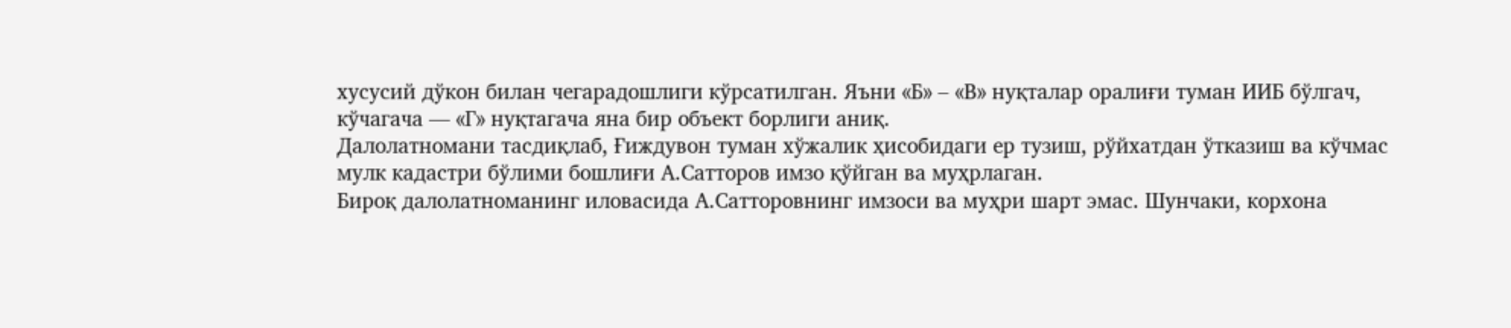хусусий дўкон билан чегарадошлиги кўрсатилган. Яъни «Б» – «В» нуқталар оралиғи туман ИИБ бўлгач, кўчагача — «Г» нуқтагача яна бир объект борлиги аниқ.
Далолатномани тасдиқлаб, Ғиждувон туман хўжалик ҳисобидаги ер тузиш, рўйхатдан ўтказиш ва кўчмас мулк кадастри бўлими бошлиғи А.Сатторов имзо қўйган ва муҳрлаган.
Бироқ далолатноманинг иловасида А.Сатторовнинг имзоси ва муҳри шарт эмас. Шунчаки, корхона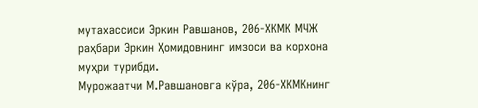мутахассиси Эркин Равшанов, 206-ХКМК МЧЖ раҳбари Эркин Ҳомидовнинг имзоси ва корхона муҳри турибди.
Мурожаатчи М.Равшановга кўра, 206-ХКМКнинг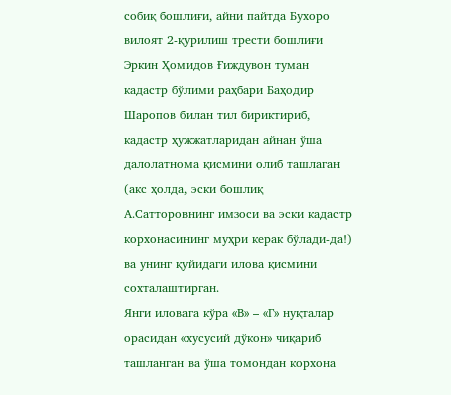собиқ бошлиғи, айни пайтда Бухоро вилоят 2-қурилиш трести бошлиғи Эркин Ҳомидов Ғиждувон туман кадастр бўлими раҳбари Баҳодир Шаропов билан тил бириктириб, кадастр ҳужжатларидан айнан ўша далолатнома қисмини олиб ташлаган (акс ҳолда, эски бошлиқ А.Сатторовнинг имзоси ва эски кадастр корхонасининг муҳри керак бўлади-да!) ва унинг қуйидаги илова қисмини сохталаштирган.
Янги иловага кўра «В» – «Г» нуқталар орасидан «хусусий дўкон» чиқариб ташланган ва ўша томондан корхона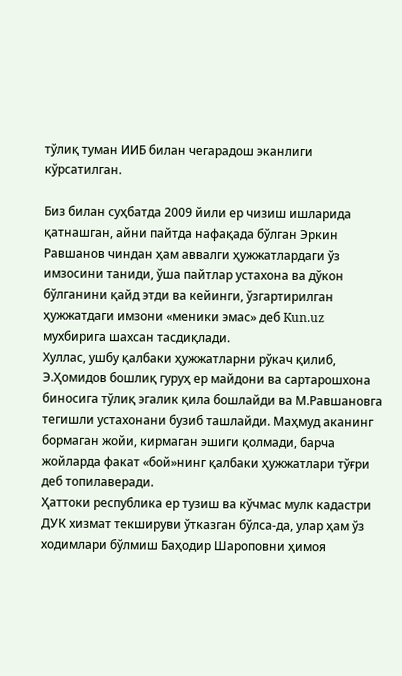тўлиқ туман ИИБ билан чегарадош эканлиги кўрсатилган.

Биз билан суҳбатда 2009 йили ер чизиш ишларида қатнашган, айни пайтда нафақада бўлган Эркин Равшанов чиндан ҳам аввалги ҳужжатлардаги ўз имзосини таниди, ўша пайтлар устахона ва дўкон бўлганини қайд этди ва кейинги, ўзгартирилган ҳужжатдаги имзони «меники эмас» деб Kun.uz мухбирига шахсан тасдиқлади.
Хуллас, ушбу қалбаки ҳужжатларни рўкач қилиб, Э.Ҳомидов бошлиқ гуруҳ ер майдони ва сартарошхона биносига тўлиқ эгалик қила бошлайди ва М.Равшановга тегишли устахонани бузиб ташлайди. Маҳмуд аканинг бормаган жойи, кирмаган эшиги қолмади, барча жойларда факат «бой»нинг қалбаки ҳужжатлари тўғри деб топилаверади.
Ҳаттоки республика ер тузиш ва кўчмас мулк кадастри ДУК хизмат текшируви ўтказган бўлса-да, улар ҳам ўз ходимлари бўлмиш Баҳодир Шароповни ҳимоя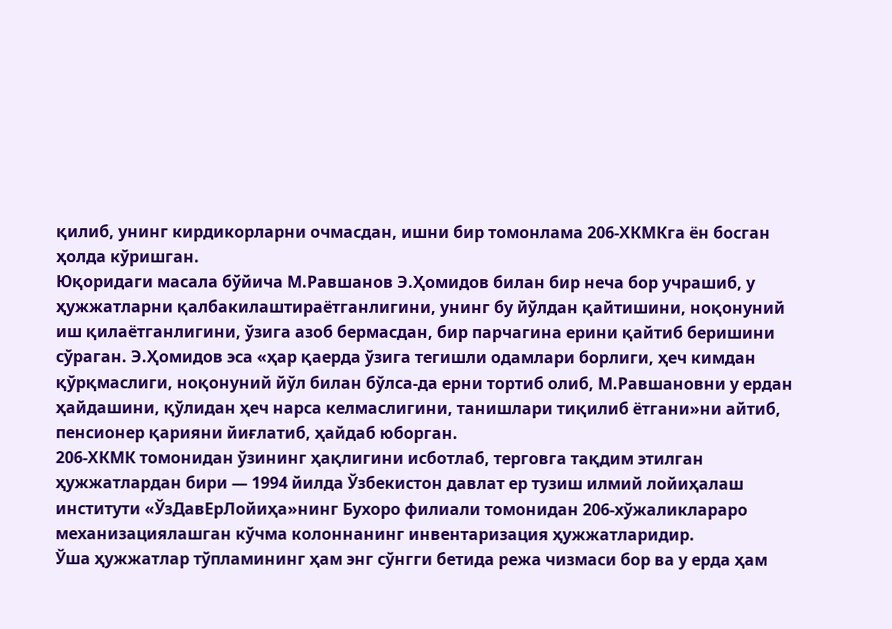қилиб, унинг кирдикорларни очмасдан, ишни бир томонлама 206-ХКМКга ён босган ҳолда кўришган.
Юқоридаги масала бўйича М.Равшанов Э.Ҳомидов билан бир неча бор учрашиб, у ҳужжатларни қалбакилаштираётганлигини, унинг бу йўлдан қайтишини, ноқонуний иш қилаётганлигини, ўзига азоб бермасдан, бир парчагина ерини қайтиб беришини сўраган. Э.Ҳомидов эса «ҳар қаерда ўзига тегишли одамлари борлиги, ҳеч кимдан қўрқмаслиги, ноқонуний йўл билан бўлса-да ерни тортиб олиб, М.Равшановни у ердан ҳайдашини, қўлидан ҳеч нарса келмаслигини, танишлари тиқилиб ётгани»ни айтиб, пенсионер қарияни йиғлатиб, ҳайдаб юборган.
206-ХКМК томонидан ўзининг ҳақлигини исботлаб, терговга тақдим этилган ҳужжатлардан бири — 1994 йилда Ўзбекистон давлат ер тузиш илмий лойиҳалаш институти «ЎзДавЕрЛойиҳа»нинг Бухоро филиали томонидан 206-хўжаликлараро механизациялашган кўчма колоннанинг инвентаризация ҳужжатларидир.
Ўша ҳужжатлар тўпламининг ҳам энг сўнгги бетида режа чизмаси бор ва у ерда ҳам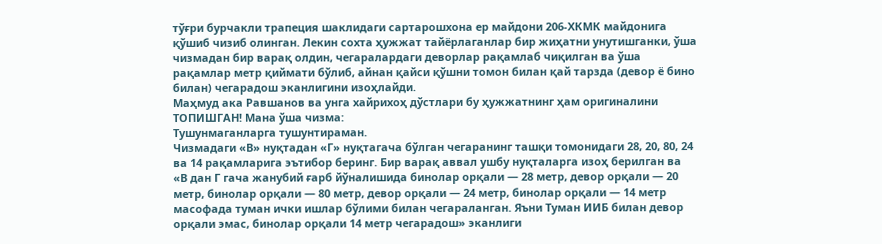тўғри бурчакли трапеция шаклидаги сартарошхона ер майдони 206-ХКМК майдонига қўшиб чизиб олинган. Лекин сохта ҳужжат тайёрлаганлар бир жиҳатни унутишганки, ўша чизмадан бир варақ олдин, чегаралардаги деворлар рақамлаб чиқилган ва ўша рақамлар метр қиймати бўлиб, айнан қайси қўшни томон билан қай тарзда (девор ё бино билан) чегарадош эканлигини изоҳлайди.
Маҳмуд ака Равшанов ва унга хайрихоҳ дўстлари бу ҳужжатнинг ҳам оригиналини ТОПИШГАН! Мана ўша чизма:
Тушунмаганларга тушунтираман.
Чизмадаги «В» нуқтадан «Г» нуқтагача бўлган чегаранинг ташқи томонидаги 28, 20, 80, 24 ва 14 рақамларига эътибор беринг. Бир варақ аввал ушбу нуқталарга изоҳ берилган ва «В дан Г гача жанубий ғарб йўналишида бинолар орқали — 28 метр, девор орқали — 20 метр, бинолар орқали — 80 метр, девор орқали — 24 метр, бинолар орқали — 14 метр масофада туман ички ишлар бўлими билан чегараланган. Яъни Туман ИИБ билан девор орқали эмас, бинолар орқали 14 метр чегарадош» эканлиги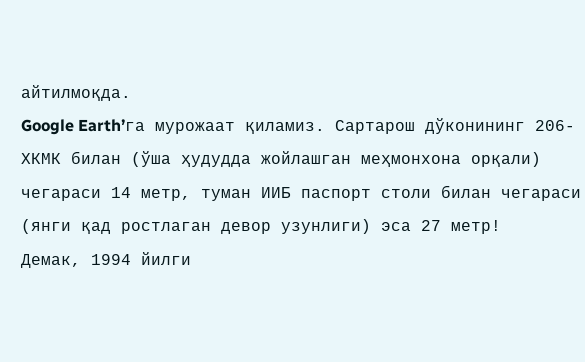айтилмоқда.
Google Earth’га мурожаат қиламиз. Сартарош дўконининг 206-ХКМК билан (ўша ҳудудда жойлашган меҳмонхона орқали) чегараси 14 метр, туман ИИБ паспорт столи билан чегараси (янги қад ростлаган девор узунлиги) эса 27 метр!
Демак, 1994 йилги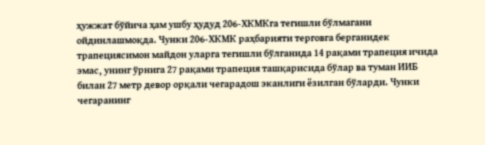ҳужжат бўйича ҳам ушбу ҳудуд 206-ХКМКга тегишли бўлмагани ойдинлашмоқда. Чунки 206-ХКМК раҳбарияти терговга берганидек трапециясимон майдон уларга тегишли бўлганида 14 рақами трапеция ичида эмас, унинг ўрнига 27 рақами трапеция ташқарисида бўлар ва туман ИИБ билан 27 метр девор орқали чегарадош эканлиги ёзилган бўларди. Чунки чегаранинг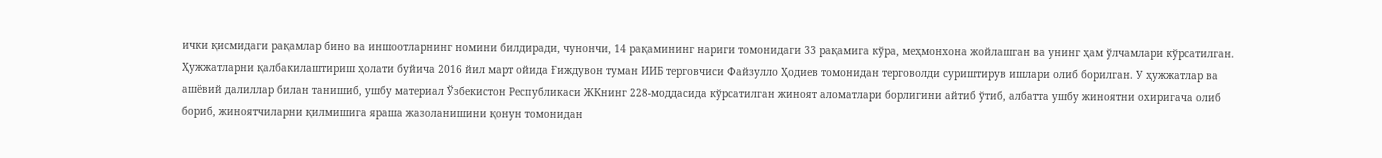ички қисмидаги рақамлар бино ва иншоотларнинг номини билдиради, чунончи, 14 рақамининг нариги томонидаги 33 рақамига кўра, меҳмонхона жойлашган ва унинг ҳам ўлчамлари кўрсатилган.
Ҳужжатларни қалбакилаштириш ҳолати буйича 2016 йил март ойида Ғиждувон туман ИИБ терговчиси Файзулло Ҳодиев томонидан терговолди суриштирув ишлари олиб борилган. У ҳужжатлар ва ашёвий далиллар билан танишиб, ушбу материал Ўзбекистон Республикаси ЖКнинг 228-моддасида кўрсатилган жиноят аломатлари борлигини айтиб ўтиб, албатта ушбу жиноятни охиригача олиб бориб, жиноятчиларни қилмишига яраша жазоланишини қонун томонидан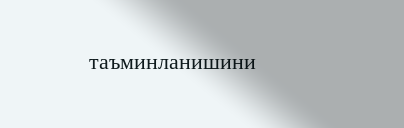таъминланишини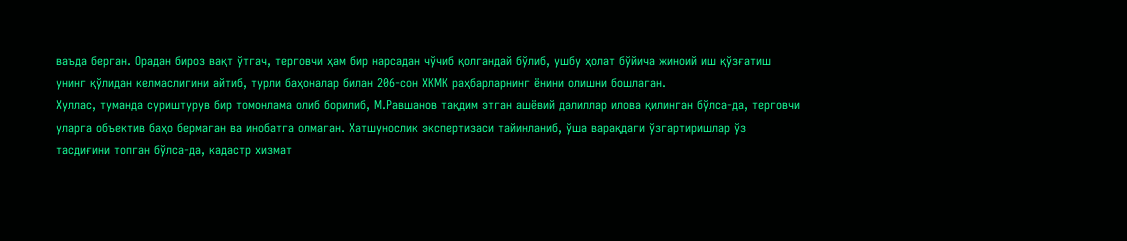ваъда берган. Орадан бироз вақт ўтгач, терговчи ҳам бир нарсадан чўчиб қолгандай бўлиб, ушбу ҳолат бўйича жиноий иш қўзғатиш унинг қўлидан келмаслигини айтиб, турли баҳоналар билан 206-сон ХКМК раҳбарларнинг ёнини олишни бошлаган.
Хуллас, туманда суриштурув бир томонлама олиб борилиб, М.Равшанов тақдим этган ашёвий далиллар илова қилинган бўлса-да, терговчи уларга объектив баҳо бермаган ва инобатга олмаган. Хатшунослик экспертизаси тайинланиб, ўша варақдаги ўзгартиришлар ўз тасдиғини топган бўлса-да, кадастр хизмат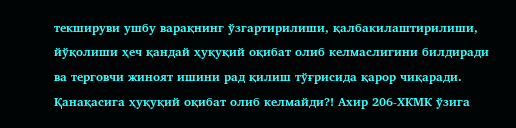текшируви ушбу варақнинг ўзгартирилиши, қалбакилаштирилиши, йўқолиши ҳеч қандай ҳуқуқий оқибат олиб келмаслигини билдиради ва терговчи жиноят ишини рад қилиш тўғрисида қарор чиқаради.
Қанақасига ҳуқуқий оқибат олиб келмайди?! Ахир 206-ХКМК ўзига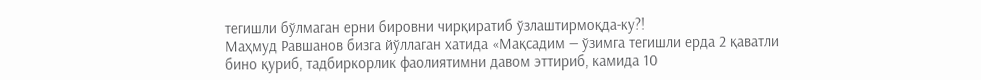тегишли бўлмаган ерни бировни чирқиратиб ўзлаштирмоқда-ку?!
Маҳмуд Равшанов бизга йўллаган хатида «Мақсадим — ўзимга тегишли ерда 2 қаватли бино қуриб, тадбиркорлик фаолиятимни давом эттириб, камида 10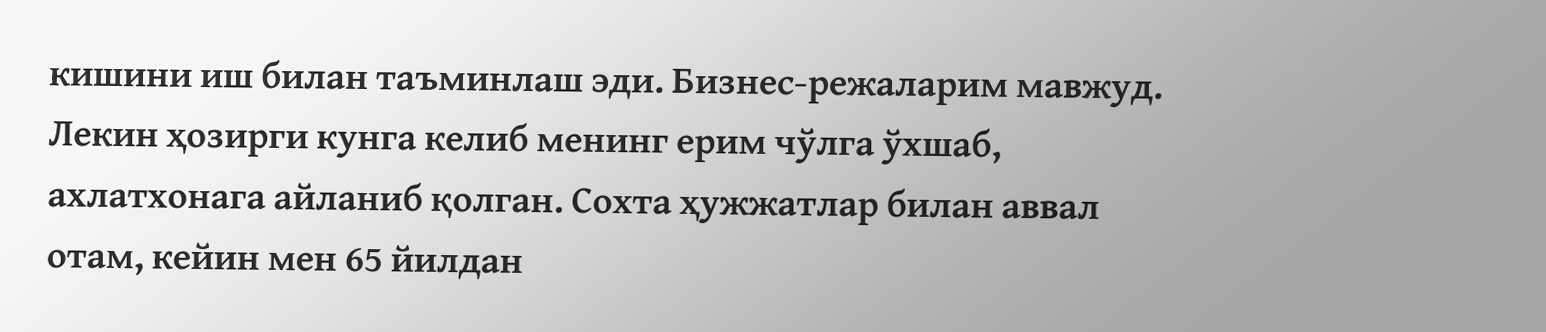кишини иш билан таъминлаш эди. Бизнес-режаларим мавжуд. Лекин ҳозирги кунга келиб менинг ерим чўлга ўхшаб, ахлатхонага айланиб қолган. Сохта ҳужжатлар билан аввал отам, кейин мен 65 йилдан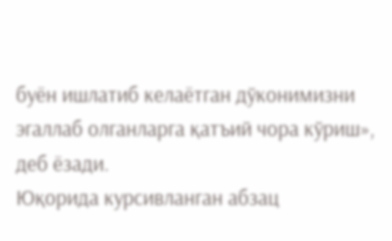буён ишлатиб келаётган дўконимизни эгаллаб олганларга қатъий чора кўриш», деб ёзади.
Юқорида курсивланган абзац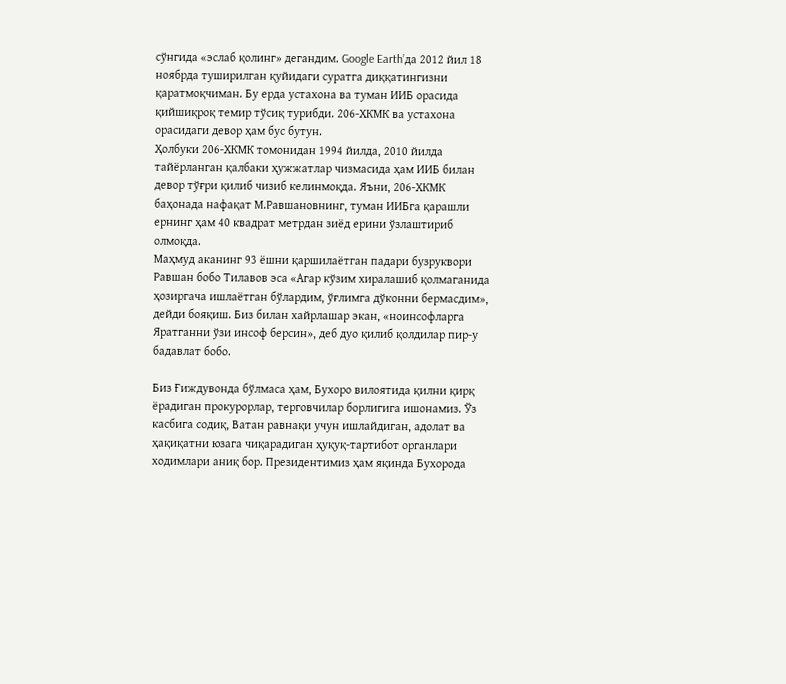сўнгида «эслаб қолинг» дегандим. Google Earth’да 2012 йил 18 ноябрда туширилган қуйидаги суратга диққатингизни қаратмоқчиман. Бу ерда устахона ва туман ИИБ орасида қийшиқроқ темир тўсиқ турибди. 206-ХКМК ва устахона орасидаги девор ҳам бус бутун.
Ҳолбуки 206-ХКМК томонидан 1994 йилда, 2010 йилда тайёрланган қалбаки ҳужжатлар чизмасида ҳам ИИБ билан девор тўғри қилиб чизиб келинмоқда. Яъни, 206-ХКМК баҳонада нафақат М.Равшановнинг, туман ИИБга қарашли ернинг ҳам 40 квадрат метрдан зиёд ерини ўзлаштириб олмоқда.
Маҳмуд аканинг 93 ёшни қаршилаётган падари бузруквори Равшан бобо Тилавов эса «Агар кўзим хиралашиб қолмаганида ҳозиргача ишлаётган бўлардим, ўғлимга дўконни бермасдим», дейди бояқиш. Биз билан хайрлашар экан, «ноинсофларга Яратганни ўзи инсоф берсин», деб дуо қилиб қолдилар пир-у бадавлат бобо.

Биз Ғиждувонда бўлмаса ҳам, Бухоро вилоятида қилни қирқ ёрадиган прокурорлар, терговчилар борлигига ишонамиз. Ўз касбига содиқ, Ватан равнақи учун ишлайдиган, адолат ва ҳақиқатни юзага чиқарадиган ҳуқуқ-тартибот органлари ходимлари аниқ бор. Президентимиз ҳам яқинда Бухорода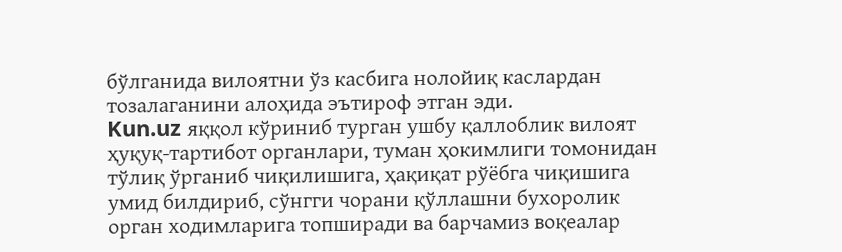бўлганида вилоятни ўз касбига нолойиқ каслардан тозалаганини алоҳида эътироф этган эди.
Kun.uz яққол кўриниб турган ушбу қаллоблик вилоят ҳуқуқ-тартибот органлари, туман ҳокимлиги томонидан тўлиқ ўрганиб чиқилишига, ҳақиқат рўёбга чиқишига умид билдириб, сўнгги чорани қўллашни бухоролик орган ходимларига топширади ва барчамиз воқеалар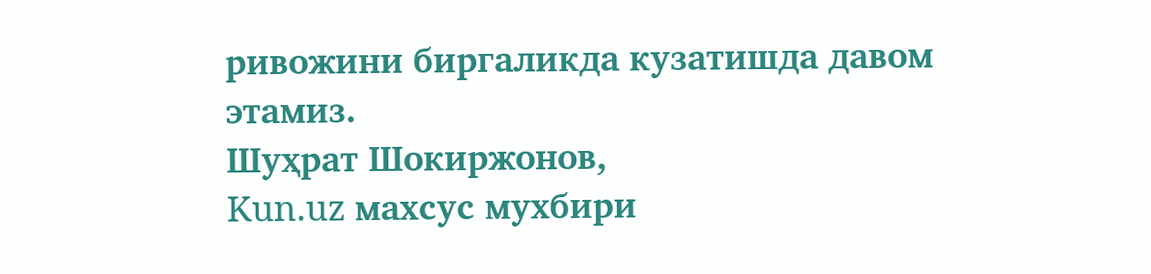ривожини биргаликда кузатишда давом этамиз.
Шуҳрат Шокиржонов,
Kun.uz махсус мухбири